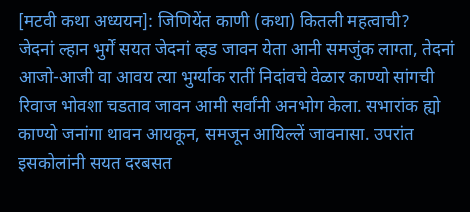[मटवी कथा अध्ययन]: जिणियेंत काणी (कथा) कितली महत्वाची?
जेदनां ल्हान भुर्गें सयत जेदनां व्हड जावन येता आनी समजुंक लाग्ता, तेदनां आजो-आजी वा आवय त्या भुर्ग्याक रातीं निदांवचे वेळार काण्यो सांगची रिवाज भोवशा चडताव जावन आमी सर्वांनी अनभोग केला. सभारांक ह्यो काण्यो जनांगा थावन आयकून, समजून आयिल्लें जावनासा. उपरांत इसकोलांनी सयत दरबसत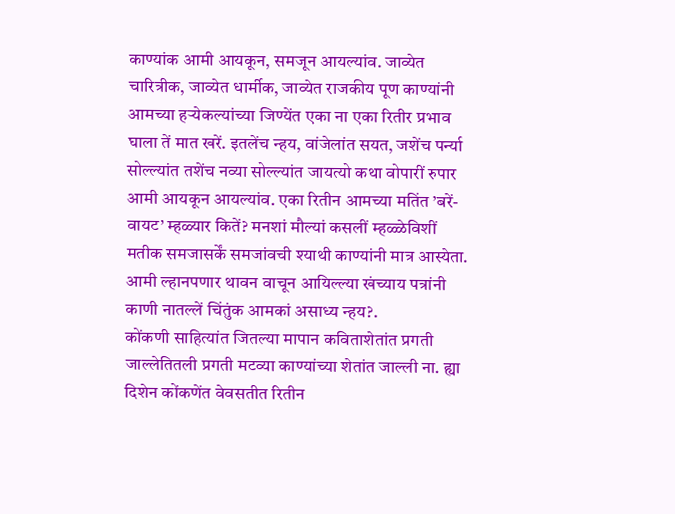काण्यांक आमी आयकून, समजून आयल्यांव. जाव्येत चारित्रीक, जाव्येत धार्मीक, जाव्येत राजकीय पूण काण्यांनी आमच्या हऱ्येकल्यांच्या जिण्येंत एका ना एका रितीर प्रभाव घाला तें मात खरें. इतलेंच न्हय, वांजेलांत सयत, जशेंच पर्न्या सोल्ल्यांत तशेंच नव्या सोल्ल्यांत जायत्यो कथा वोपारीं रुपार आमी आयकून आयल्यांव. एका रितीन आमच्या मतिंत ’बरें-वायट’ म्हळ्यार कितें? मनशां मौल्यां कसलीं म्हळ्ळेविशीं मतीक समजासर्कें समजांवची श्याथी काण्यांनी मात्र आस्येता. आमी ल्हानपणार थावन वाचून आयिल्ल्या खंच्याय पत्रांनी काणी नातल्लें चिंतुंक आमकां असाध्य न्हय?.
कोंकणी साहित्यांत जितल्या मापान कविताशेतांत प्रगती जाल्लेतितली प्रगती मटव्या काण्यांच्या शेतांत जाल्ली ना. ह्या दिशेन कोंकणेंत वेवसतीत रितीन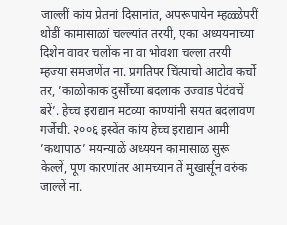जाल्लीं कांय प्रेतनां दिसानांत, अपरूपायेन म्हळ्ळेपरीं थोडीं कामासाळां चल्ल्यांत तरयी, एका अध्ययनाच्या दिशेन वावर चलोंक ना वा भोवशा चल्ला तरयी म्हज्या समजणेंत ना. प्रगतिपर चिंत्पाचो आटोव कर्चो तर, ’काळोकाक दुर्सोंच्या बदलाक उज्वाड पेटंवचें बरें’. हेच्च इराद्यान मटव्या काण्यांनी सयत बदलावण गर्जेची. २००६ इस्वेंत कांय हेच्च इराद्यान आमी ’कथापाठ’ मयन्याळें अध्ययन कामासाळ सुरू केल्लें, पूण कारणांतर आमच्यान तें मुखार्सून वरुंक जाल्लें ना.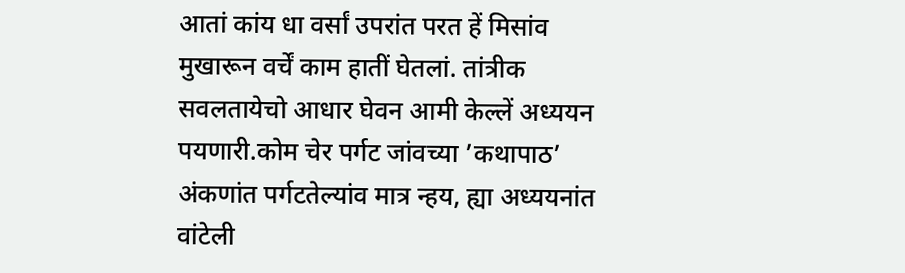आतां कांय धा वर्सां उपरांत परत हें मिसांव मुखारून वर्चें काम हातीं घेतलां. तांत्रीक सवलतायेचो आधार घेवन आमी केल्लें अध्ययन पयणारी.कोम चेर पर्गट जांवच्या ’कथापाठ’ अंकणांत पर्गटतेल्यांव मात्र न्हय, ह्या अध्ययनांत वांटेली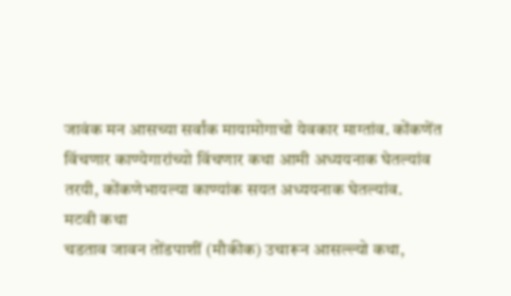जावंक मन आसच्या सर्वांक मायामोगाचो येवकार माग्तांव. कोंकणेंत विंचणार काण्येगारांच्यो विंचणार कथा आमी अध्ययनाक घेतल्यांव तरयी, कोंकणेभायल्या काण्यांक सयत अध्ययनाक घेतल्यांव.
मटवी कथा
चडताव जावन तोंडपाशीं (मौकीक) उचारून आसल्ल्यो कथा,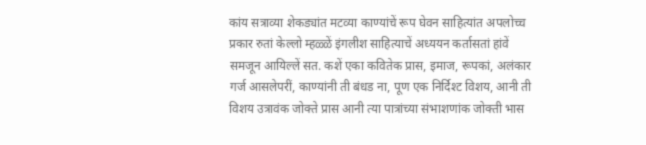कांय सत्राव्या शेकड्यांत मटव्या काण्यांचें रूप घेवन साहित्यांत अपलोच्च प्रकार रुतां केल्लो म्हळ्ळें इंगलीश साहित्याचें अध्ययन कर्तासतां हांवें समजून आयिल्लें सत. कशें एका कवितेक प्रास, इमाज, रूपकां, अलंकार गर्ज आसलेपरीं, काण्यांनी ती बंधड ना, पूण एक निर्दिश्ट विशय, आनी ती विशय उत्रावंक जोक्ते प्रास आनी त्या पात्रांच्या संभाशणांक जोक्ती भास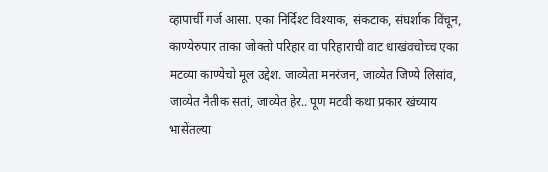व्हापार्ची गर्ज आसा. एका निर्दिश्ट विश्याक, संकटाक, संघर्शाक विंचून, काण्येरुपार ताका जोक्तो परिहार वा परिहाराची वाट धाखंवचोच्च एका मटव्या काण्येचो मूल उद्देश. जाव्येता मनरंजन, जाव्येत जिण्ये लिसांव, जाव्येत नैतीक सतां, जाव्येत हेर.. पूण मटवी कथा प्रकार खंच्याय भासेंतल्या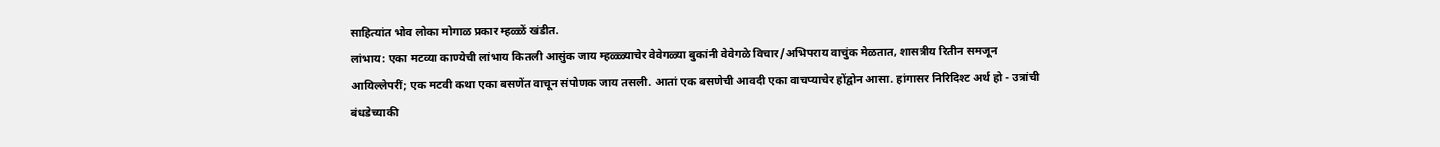साहित्यांत भोव लोका मोगाळ प्रकार म्हळ्ळें खंडीत.
लांभाय: एका मटव्या काण्येची लांभाय कितली आसुंक जाय म्हळ्ळ्याचेर वेवेगळ्या बुकांनी वेवेगळे विचार/अभिपराय वाचुंक मेळतात, शासत्रीय रितीन समजून आयिल्लेपरीं; एक मटवी कथा एका बसणेंत वाचून संपोणक जाय तसली. आतां एक बसणेची आवदी एका वाचप्याचेर होंद्वोन आसा. हांगासर निरिदिश्ट अर्थ हो - उत्रांची बंधडेच्याकी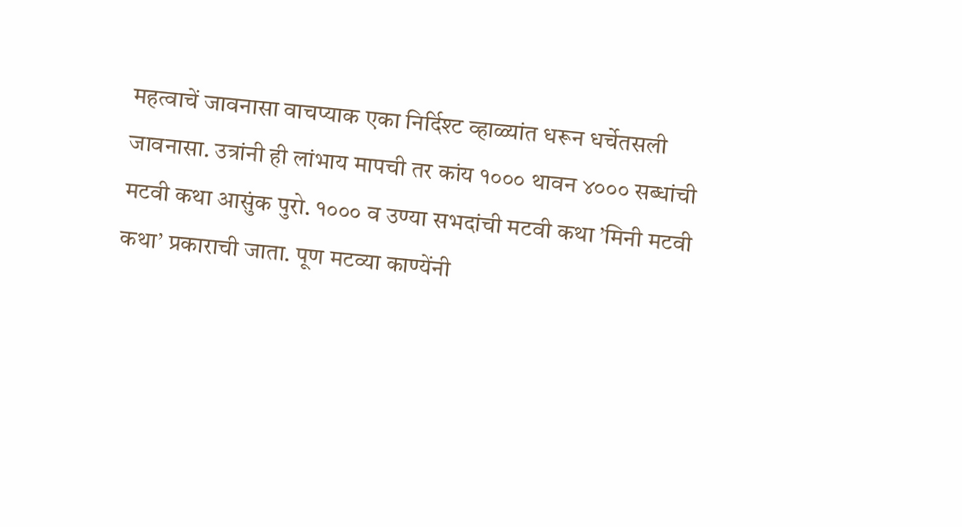महत्वाचें जावनासा वाचप्याक एका निर्दिश्ट व्हाळ्यांत धरून धर्चेतसली जावनासा. उत्रांनी ही लांभाय मापची तर कांय १००० थावन ४००० सब्धांची मटवी कथा आसुंक पुरो. १००० व उण्या सभदांची मटवी कथा ’मिनी मटवी कथा’ प्रकाराची जाता. पूण मटव्या काण्येंनी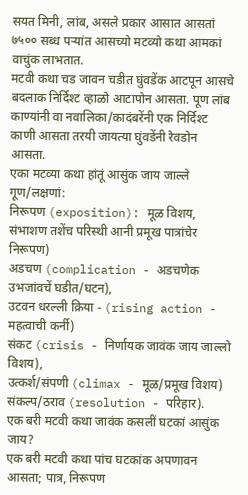सयत मिनी, लांब, असले प्रकार आसात आसतां ७५०० सब्ध पऱ्यांत आसच्यो मटव्यो कथा आमकां वाचुंक लाभतात.
मटवी कथा चड जावन चडीत घुंवडेंक आटपून आसचे बदलाक निर्दिश्ट व्हाळो आटापोन आसता. पूण लांब काण्यांनी वा नवालिका/कादंबरेंनी एक निर्दिश्ट काणी आसता तरयी जायत्या घुंवडेंनी रेवडोन आसता.
एका मटव्या कथा हांतूं आसुंक जाय जाल्ले गूण/लक्षणां:
निरूपण (exposition): मूळ विशय, संभाशण तशेंच परिस्थी आनी प्रमूख पात्रांचेर निरूपण)
अडचण (complication - अडचणेक उभजांवचें घडीत/घटन),
उटवन धरल्ली क्रिया - (rising action - महत्वाची कर्नी)
संकट (crisis - निर्णायक जावंक जाय जाल्लो विशय),
उत्कर्श/संपणी (climax - मूळ/प्रमूख विशय)
संकल्प/ठराव (resolution - परिहार).
एक बरी मटवी कथा जावंक कसलीं घटकां आसुंक जाय?
एक बरी मटवी कथा पांच घटकांक अपणावन आसता; पात्र, निरूपण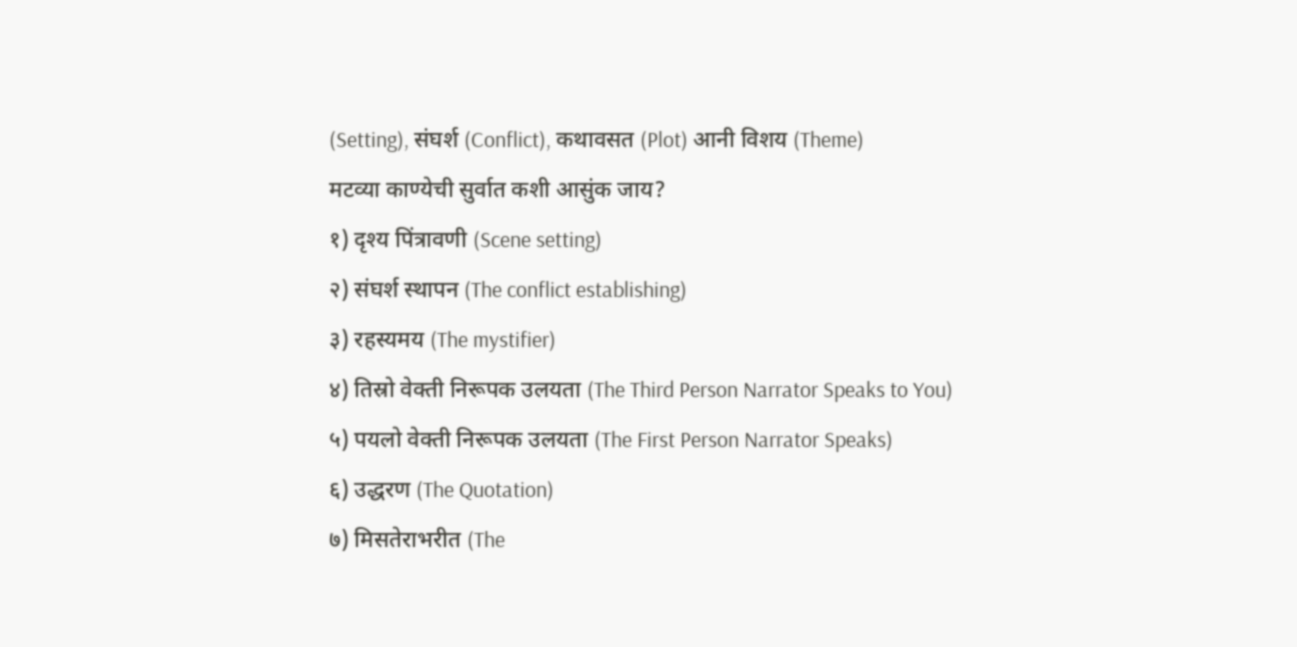(Setting), संघर्श (Conflict), कथावसत (Plot) आनी विशय (Theme)
मटव्या काण्येची सुर्वात कशी आसुंक जाय?
१) दृश्य पिंत्रावणी (Scene setting)
२) संघर्श स्थापन (The conflict establishing)
३) रहस्यमय (The mystifier)
४) तिस्रो वेक्ती निरूपक उलयता (The Third Person Narrator Speaks to You)
५) पयलो वेक्ती निरूपक उलयता (The First Person Narrator Speaks)
६) उद्धरण (The Quotation)
७) मिसतेराभरीत (The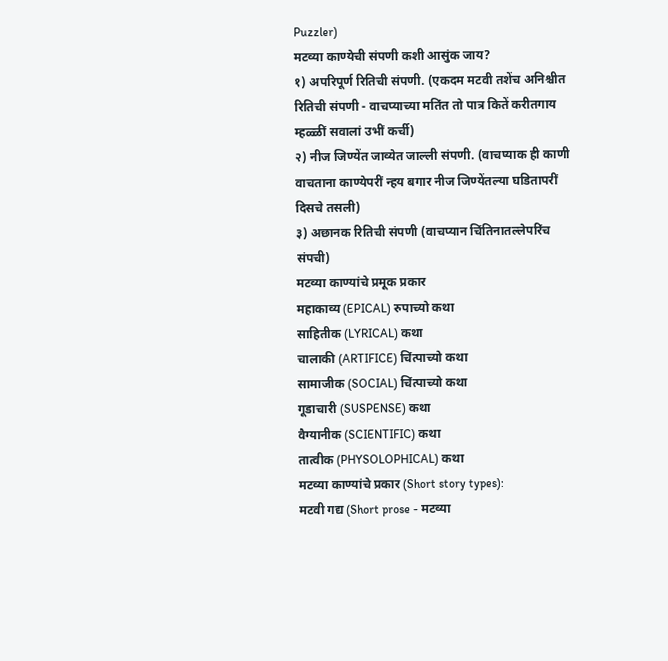Puzzler)
मटव्या काण्येची संपणी कशी आसुंक जाय?
१) अपरिपूर्ण रितिची संपणी. (एकदम मटवी तशेंच अनिश्चीत रितिची संपणी - वाचप्याच्या मतिंत तो पात्र कितें करीतगाय म्हळ्ळीं सवालां उभीं कर्ची)
२) नीज जिण्येंत जाव्येत जाल्ली संपणी. (वाचप्याक ही काणी वाचताना काण्येपरीं न्हय बगार नीज जिण्येंतल्या घडितापरीं दिसचे तसली)
३) अछानक रितिची संपणी (वाचप्यान चिंतिनातल्लेपरिंच संपची)
मटव्या काण्यांचे प्रमूक प्रकार
महाकाव्य (EPICAL) रुपाच्यो कथा
साहितीक (LYRICAL) कथा
चालाकी (ARTIFICE) चिंत्पाच्यो कथा
सामाजीक (SOCIAL) चिंत्पाच्यो कथा
गूडाचारी (SUSPENSE) कथा
वैग्यानीक (SCIENTIFIC) कथा
तात्वीक (PHYSOLOPHICAL) कथा
मटव्या काण्यांचे प्रकार (Short story types):
मटवी गद्य (Short prose - मटव्या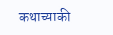कथाच्याकी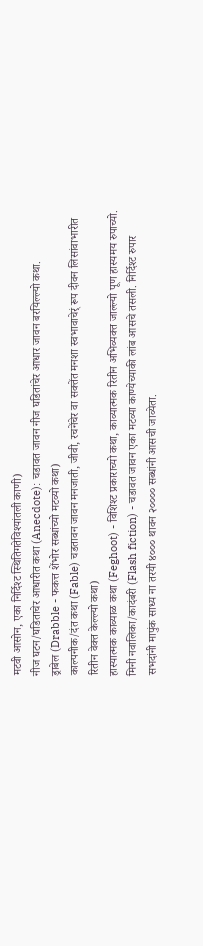मटवी आसोन, एका निर्दिश्ट स्थितिगतेविश्यांतली काणी)
नीज घटन/घडिताचेर आधारीत कथा (Anecdote): चडावत जावन नीज घडितांचेर आधार जावन बरयिल्ल्यो कथा.
ड्राबेल (Drabble - फकत्त शेंभोर सब्धांच्यो मटव्यो कथा)
काल्पनीक/दंत कथा (Fable) चडतावन जावन मनजाती, जीवी, रचनेंचेर वा सक्तेंत मनशा स्वभावाचेर्ं रूप दीवन लिसांवाभारीत रितीन वेक्त केल्ल्यो कथा)
हास्यात्मक काव्याळ कथा (Feghoot) - विशिश्ट प्रकाराच्यो कथा, काव्यात्मक रितीन अभिव्यक्त जाल्ल्यो पूण हास्यमय रुपाच्यो.
मिनी नवालिका/कादंबरी (Flash fiction) - चडावत जावन एका मटव्या काण्येच्याकी लांब आसचे तसली. निर्दिश्ट रुपार सभदांनी मापुंक साध्य ना तरयी ४००० थावन २०००० सब्धांनी आसची जाव्येता.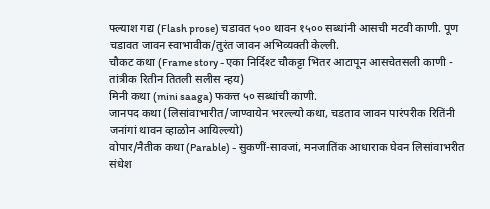फ्ल्याश गद्य (Flash prose) चडावत ५०० थावन १५०० सब्धांनी आसची मटवी काणी. पूण चडावत जावन स्वाभावीक/तुरंत जावन अभिव्यक्ती केल्ली.
चौकट कथा (Frame story - एका निर्दिश्ट चौकट्टा भितर आटापून आसचेतसली काणी - तांत्रीक रितीन तितली सलीस न्हय)
मिनी कथा (mini saaga) फकत्त ५० सब्धांची काणी.
जानपद कथा (लिसांवाभारीत/जाण्वायेन भरल्ल्यो कथा, चडताव जावन पारंपरीक रितिंनी जनांगां थावन व्हाळोन आयिल्ल्यो)
वोपार/नैतीक कथा (Parable) - सुकणीं-सावजां, मनजातिंक आधाराक घेवन लिसांवाभरीत संधेश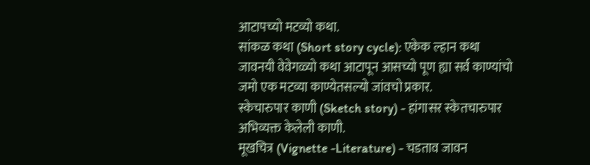आटापच्यो मटव्यो कथा.
सांकळ कथा (Short story cycle): एकेक ल्हान कथा जावनयी वेवेगळ्यो कथा आटापून आसच्यो पूण ह्या सर्व काण्यांचो जमो एक मटव्या काण्येतसल्यो जांवचो प्रकार.
स्केचारुपार काणी (Sketch story) - हांगासर स्केतचारुपार अभिव्यक्त केलेली काणी.
मूखचित्र (Vignette -Literature) - चडताव जावन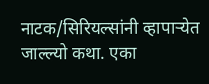नाटक/सिरियल्सांनी व्हापाऱ्येत जाल्ल्यो कथा. एका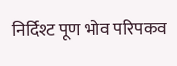निर्दिश्ट पूण भोव परिपकव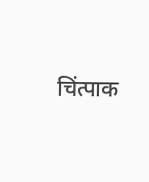चिंत्पाक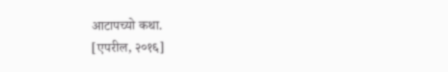आटापच्यो कथा.
[एपरील, २०१६]